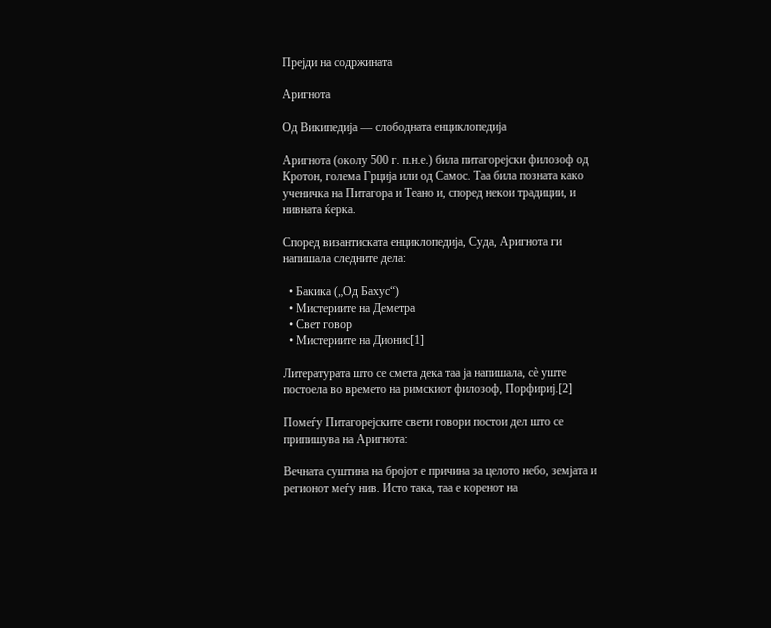Прејди на содржината

Аригнота

Од Википедија — слободната енциклопедија

Аригнота (околу 500 г. п.н.е.) била питагорејски филозоф од Кротон, голема Грција или од Самос. Таа била позната како ученичка на Питагора и Теано и, според некои традиции, и нивната ќерка.

Според византиската енциклопедија, Суда, Аригнота ги напишала следните дела:

  • Бакика („Од Бахус“)
  • Мистериите на Деметра
  • Свет говор
  • Мистериите на Дионис[1]

Литературата што се смета дека таа ја напишала, сè уште постоела во времето на римскиот филозоф, Порфириј.[2]

Помеѓу Питагорејските свети говори постои дел што се припишува на Аригнота:

Вечната суштина на бројот е причина за целото небо, земјата и регионот меѓу нив. Исто така, таа е коренот на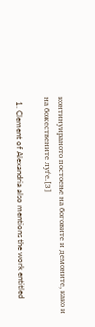континуираното постоење на боговите и демоните, како и на божествените луѓе.[3]

  1. Clement of Alexandria also mentions the work entitled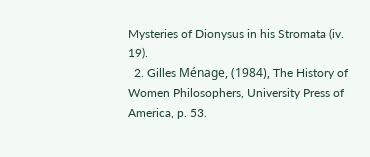Mysteries of Dionysus in his Stromata (iv. 19).
  2. Gilles Ménage, (1984), The History of Women Philosophers, University Press of America, p. 53.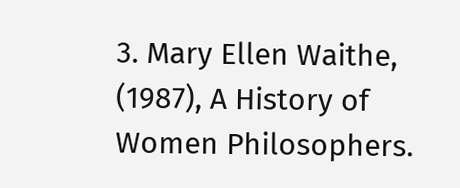3. Mary Ellen Waithe, (1987), A History of Women Philosophers.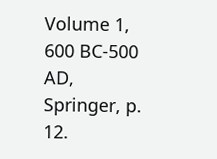Volume 1, 600 BC-500 AD, Springer, p. 12.